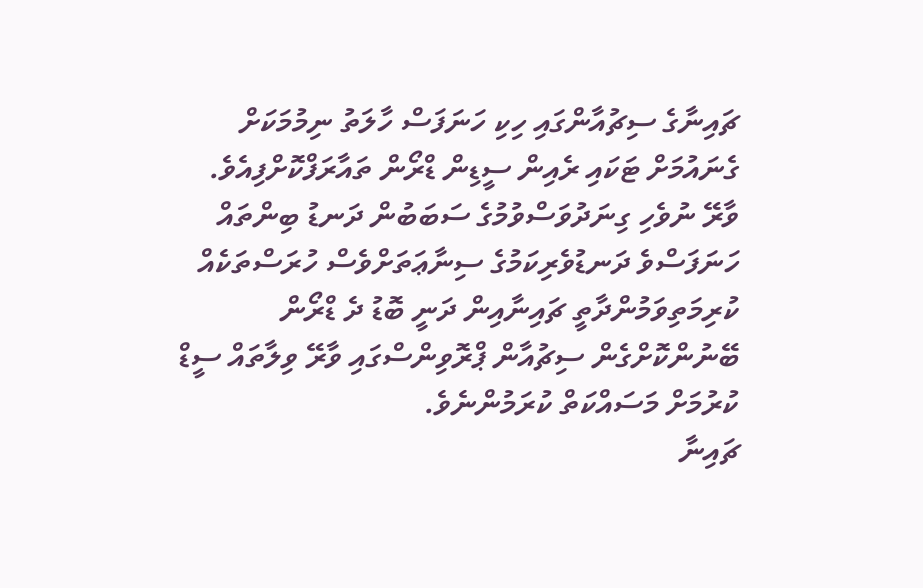ޗައިނާގެ ސިޗުއާންގައި ހިކި ހަނަފަސް ހާލަތު ނިމުމަކަށް ގެނައުމަށް ޓަކައި ރެއިން ސީޑިން ޑްރޯން ތައާރަފްކޮށްފިއެވެ.
ވާރޭ ނުވެހި ގިނަދުވަސްވުމުގެ ސަބަބުން ދަނޑު ބިންތައް ހަނަފަސްވެ ދަނޑުވެރިކަމުގެ ސިނާޢަތަށްވެސް ހުރަސްތަކެއް ކުރިމަތިވަމުންދާތީ ޗައިނާއިން ދަނީ ބޮޑު ދެ ޑްރޯން ބޭނުންކޮށްގެން ސިޗުއާން ޕްރޮވިންސްގައި ވާރޭ ވިލާތައް ސީޑް ކުރުމަށް މަސައްކަތް ކުރަމުންނެވެ.
ޗައިނާ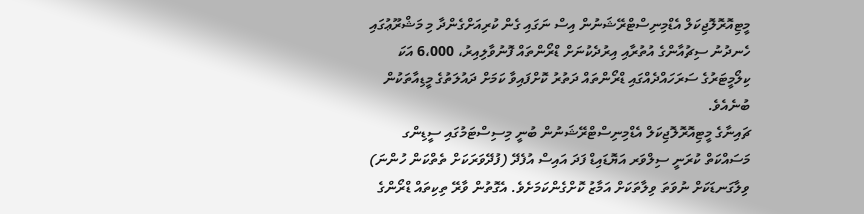މީޓިއޮރޮލޮޖިކަލް އެޑްމިނިސްޓްރޭޝަނުން އިސް ނަގައި ގެން ކުރިއަށްގެންދާ މި މަޝްރޫޢުގައި ހެނދުނު ސިޗުއާންގެ އުތުރާއި އިރުދެކުނަށް ޑްރޯންތައް ފޮނުވާލިއިރު، 6،000 އަކަ ކިލޯމީޓަރުގެ ސަރަހައްދެއްގައި ޑްރޯންތައް ދަތުރު ކޮށްފައިވާ ކަމަށް ދައުލަތުގެ މީޑިއާތަކުން ބުނެއެވެ.
ޗައިނާގެ މީޓިއޮރޮލޮޖިކަލް އެޑްމިނިސްޓްރޭޝަނުން ބުނީ މިސިސްޓަމުގައި ސީޑިންގ މަސައްކަތް ކުރަނީ ސިލްވަރ އަޔޮޑައިޑް ފަދަ އައިސް އުފެދޭ (ފުދޭވަރަކަށް ތެތްކަން ހުންނަ) ވިލާގަނޑަކަށް ނުވަތަ ވިލާތަކަށް އަމާޒު ކޮށްގެންކަމަށެވެ. އެގޮތުން ވާރޭ ތިކިތައް ޑްރޯންގެ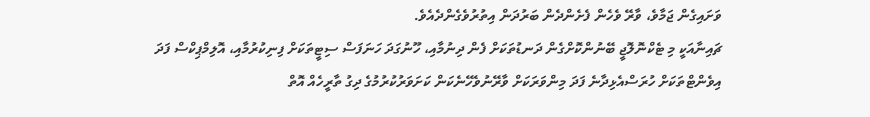ވަށައިގެން ޖަމާވެ، ވާރޭ ވެހެން ފެށެންދެން ބަރުދަން އިތުރުވެގެންދެއެވެ.
ޗައިނާއަކީ މި ޓެކްނޮލޮޖީ ބޭނުންކޮށްގެން ދަނޑުތަކަށް ފެން ދިނުމާއި، ހޫނުގަދަ ހަނަފަސް ސިޓީތަކަށް ފިނިކުރުމާއި، އޮލިމްޕިކްސް ފަދަ އިވެންޓްތަކަށް ހުރަސްއެޅިދާނެ ފަދަ މިންވަރަކަށް ވާރޭނުވެހޭނެކަން ކަށަވަރުކުރުމުގެ ދިގު ތާރީހެއް އޮތް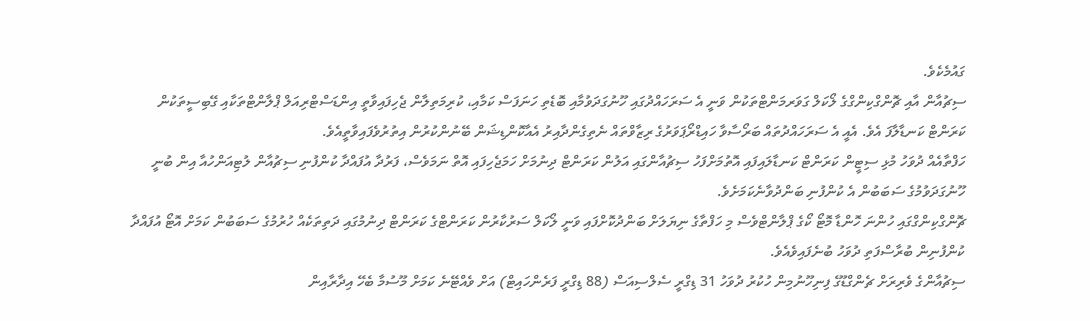ގައުމެކެވެ.
ސިޗުއާން އާއި ޗޮންގްކިންގްގެ ލޯކަލް ގަވަރމަންޓްތަކުން ވަނީ އެ ސަރަހައްދުގައި ހޫނުގަދަވުމާއި ބޮޑެތި ހަނަފަސް ކަމާއި، ކުރިމަތިލާން ޖެހިފައިވާތީ އިންޑަސްޓްރިއަލް ޕްލާންޓްތަކާއި ގޭބިސީތަކުން ކަރަންޓް ކަނޑާލާފަ އެވެ. އެއީ އެ ސަރަހައްދުތައް ބަރޯސާވާ ހައިޑްރޯޕަވަރުގެ ރިޒާވްތައް ނެތިގެންދާއިރު އެއާކޮންޑިޝަން ބޭނުންކުރުން އިތުރުވެފައިވާތީއެވެ.
ހަފްތާއެއް ދުވަހު މުޅި ސިޓީން ކަރަންޓް ކަނޑާލައިފައި އޮތުމަށްފަހު ސިޗުއާންގައި އަލުން ކަރަންޓް ދިނުމަށް ހަމަޖެހިފައި އޮތް ނަމަވެސް، ފަރުދާ އުފައްދާ ކުންފުނި ސިޗުއާން ލުޓިއަންހުއާ އިން ބުނީ ހޫނުގަދަވުމުގެ ސަބަބުން އެ ކުންފުނި ބަންދުވާނެކަމަށެވެ.
ޗޮންގްކިންގްގައި ހުންނަ ހޮންޑާ މޮޓޯ ކޯގެ ޕްލާންޓްވެސް މި ހަފްތާގެ ނިޔަލަށް ބަންދުކޮށްފައި ވަނީ ލޯކަލް ސަރުކާރުން ކަރަންޓްގެ ކަރަންޓް ދިނުމުގައި ދަތިތަކެއް ހުރުމުގެ ސަބަބުން ކަމަށް އޮޓޯ އުފައްދާ ކުންފުނިން ބުރާސްފަތި ދުވަހު ބުނެފައިވެއެވެ.
ސިޗުއާންގެ ވެރިރަށް ޗެންގްޑޫގެ ފިނިހޫނުމިން ހުކުރު ދުވަހު 31 ޑިގްރީ ސެލްސިއަސް (88 ޑިގްރީ ފަރެންހައިޓް) އަށް ވެއްޓޭނެ ކަމަށް މޫސުމާ ބެހޭ އިދާރާއިން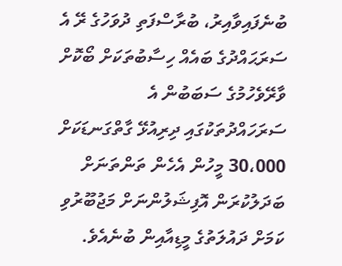ބުނެފައިވާއިރު، ބުރާސްފަތި ދުވަހުގެ ރޭ އެ ސަރަޙައްދުގެ ބައެއް ހިސާބުތަކަށް ބޯކޮށް ވާރޭވެހުމުގެ ސަބަބުން އެ ސަރަހައްދުތަކުގައި ދިރިއުޅޭ ގާތްގަނޑަކަށް 30،000 މީހުން އެހެން ތަންތަނަށް ބަދަލުކުރަން އޮފިޝަލުންނަށް މަޖުބޫރުވި ކަމަށް ދައުލަތުގެ މީޑިއާއިން ބުނެއެވެ.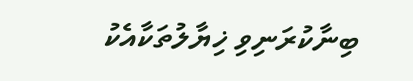ބިނާކުރަނިވި ޚިޔާލުތަކާއެކު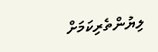ލިޔުންތެރިކަމަށް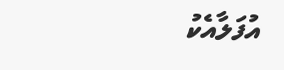އުފަލާއެކު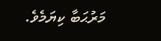މަރުޙަބާ ކިޔަމެވެ.